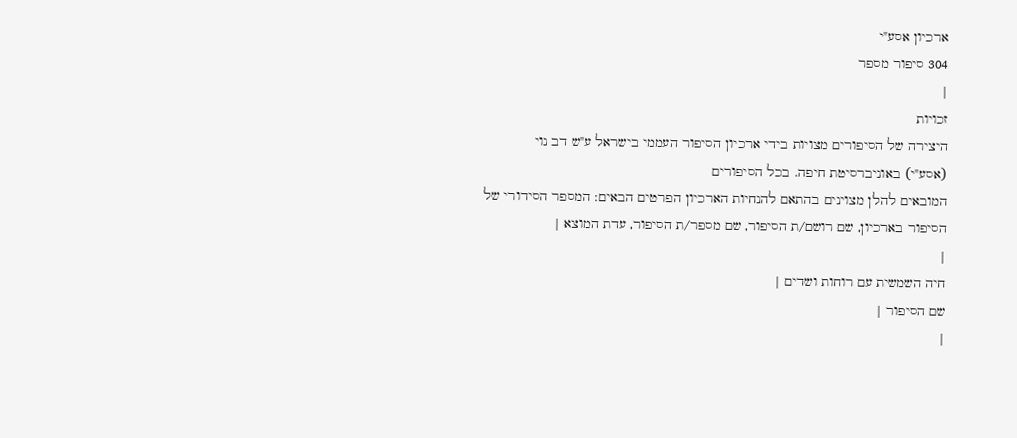ארכיון אסע"י
304 סיפור מספר
|
זכויות
היצירה של הסיפורים מצויות בידי ארכיון הסיפור העממי בישראל ע"ש דב נוי
(אסע"י) באוניברסיטת חיפה. בכל הסיפורים
המובאים להלן מצוינים בהתאם להנחיות הארכיון הפרטים הבאים: המספר הסידורי של
הסיפור בארכיון, שם רושם/ת הסיפור, שם מספר/ת הסיפור, עדת המוצא |
|
חיה השמשית עם רוחות ושדים |
שם הסיפור |
|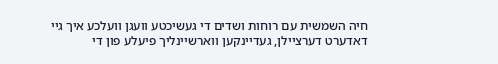חיה השמשית עם רוחות ושדים די געשיכטע וועגן וועלכע איך גיי דאדערט דערציילן, געדיינקען ווארשיינליך פיעלע פון די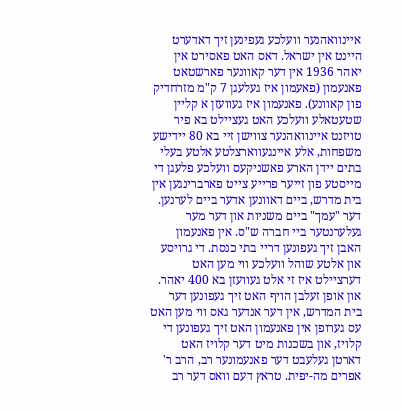איינוואהנער וועלכע געפינען זיך דאדערט היינט אין ישראל. דאס האט פאסירט אין יאהר 1936 אין דער קאוונער פארשטאט פאנעמון (פאעמון איז געלעגן 7 ק"מ מזרחדיק פון קאוונע). פאנעמון איז געוועזן א קליין שטעטאלע וועלכע האט געציילט בא פיר טויזנט איינוואהנער צווישן זיי בא 80 יידישע משפחות, אלע איינגעווארצלטע אלטע בעלי בתים יידן הארע פאשניקעס וועלכע פלעגן די מייסטע פון זייער פרייע צייט פארברינגען אין בית מדרש, ביים דאוונען אדער ביים לערנען. דער "עמך" ביים משניות און דער מער געלערנטער ביי חברה ש"ס. אין פאנעמון האבן זיך געפונען דריי בתי כנסת. די גרויסע און אלטע שוהל וועלכע ווי מען האט דערציילט איז זי אלט געוועזן בא 400 יאהר. און אופן זעלבן הויף האט זיך געפונען דער בית המדרש, אין דער אנדער גאס ווי מען האט עס גערופן אין פאנעמון האט זיך געפונען די קלויז, און בשכנות מיט דער קלויז האט דארטן געלעבט דער פאנעמונער רב, הרב ר' אפרים מה-יפית. טראץ דעם וואס דער רב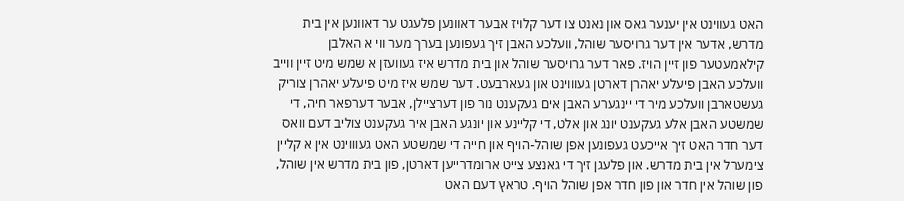האט געווינט אין יענער גאס און נאנט צו דער קלויז אבער דאוונען פלעגט ער דאוונען אין בית מדרש, אדער אין דער גרויסער שוהל, וועלכע האבן זיך געפונען בערך מער ווי א האלבן קילאמעטער פון זיין הויז. פאר דער גרויסער שוהל און בית מדרש איז געוועזן א שמש מיט זיין ווייב וועלכע האבן פיעלע יאהרן דארטן געוווינט און געארבעט. דער שמש איז מיט פיעלע יאהרן צוריק געשטארבן וועלכע מיר די יינגערע האבן אים געקענט נור פון דערציילן, אבער דערפאר חיה, די שמשטע האבן אלע געקענט יונג און אלט, די קליינע און יונגע האבן איר געקענט צוליב דעם וואס דער חדר האט זיך אייכעט געפונען אפן שוהל-הויף און חייה די שמשטע האט געוווינט אין א קליין צימערל אין בית מדרש. און פלעגן זיך די גאנצע צייט ארומדרייען דארטן, פון בית מדרש אין שוהל, פון שוהל אין חדר און פון חדר אפן שוהל הויף. טראץ דעם האט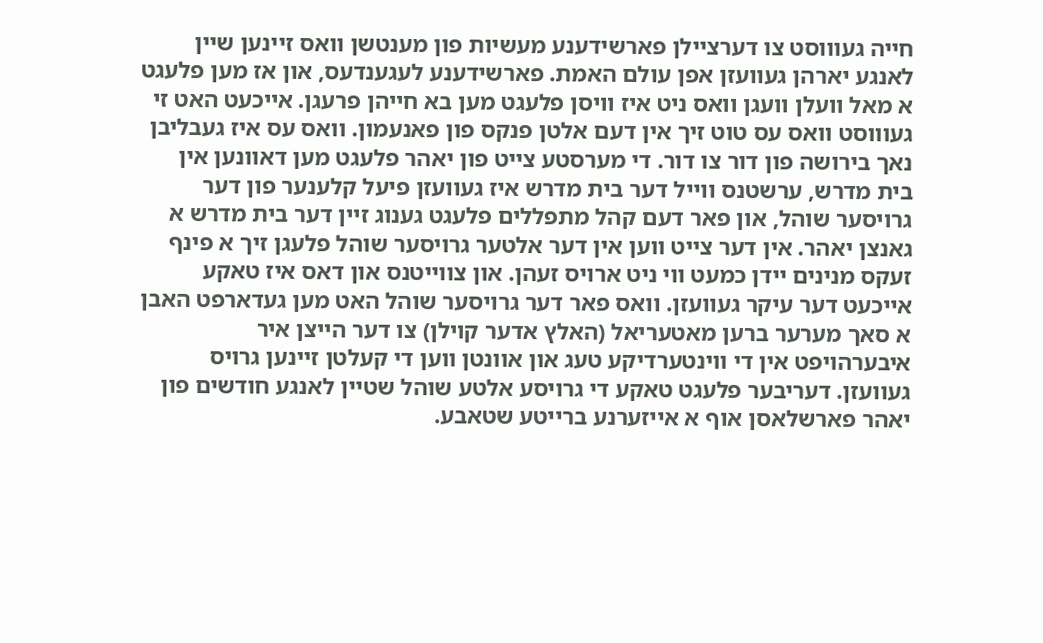חייה געוווסט צו דערציילן פארשידענע מעשיות פון מענטשן וואס זיינען שיין לאנגע יארהן געוועזן אפן עולם האמת. פארשידענע לעגענדעס, און אז מען פלעגט א מאל וועלן וועגן וואס ניט איז וויסן פלעגט מען בא חייהן פרעגן. אייכעט האט זי געוווסט וואס עס טוט זיך אין דעם אלטן פנקס פון פאנעמון. וואס עס איז געבליבן נאך בירושה פון דור צו דור. די מערסטע צייט פון יאהר פלעגט מען דאוונען אין בית מדרש, ערשטנס ווייל דער בית מדרש איז געוועזן פיעל קלענער פון דער גרויסער שוהל, און פאר דעם קהל מתפללים פלעגט גענוג זיין דער בית מדרש א גאנצן יאהר. אין דער צייט ווען אין דער אלטער גרויסער שוהל פלעגן זיך א פינף זעקס מנינים יידן כמעט ווי ניט ארויס זעהן. און צווייטנס און דאס איז טאקע אייכעט דער עיקר געוועזן. וואס פאר דער גרויסער שוהל האט מען געדארפט האבן א סאך מערער ברען מאטעריאל (האלץ אדער קוילן) צו דער הייצן איר איבערהויפט אין די ווינטערדיקע טעג און אוונטן ווען די קעלטן זיינען גרויס געוועזן. דעריבער פלעגט טאקע די גרויסע אלטע שוהל שטיין לאנגע חודשים פון יאהר פארשלאסן אוף א אייזערנע ברייטע שטאבע.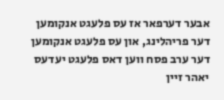אבער דערפאר אז עס פלעגט אנקומען דער פריהלינג, און עס פלעגט אנקומען דער ערב פסח ווען דאס פלעגט יעדעס יאהר זיין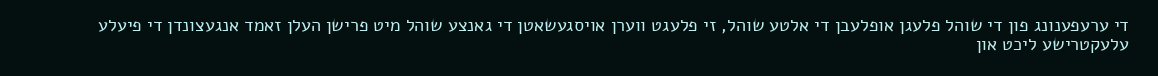די ערעפענונג פון די שוהל פלעגן אופלעבן די אלטע שוהל, זי פלעגט ווערן אויסגעשאטן די גאנצע שוהל מיט פרישן העלן זאמד אנגעצונדן די פיעלע עלעקטרישע ליכט און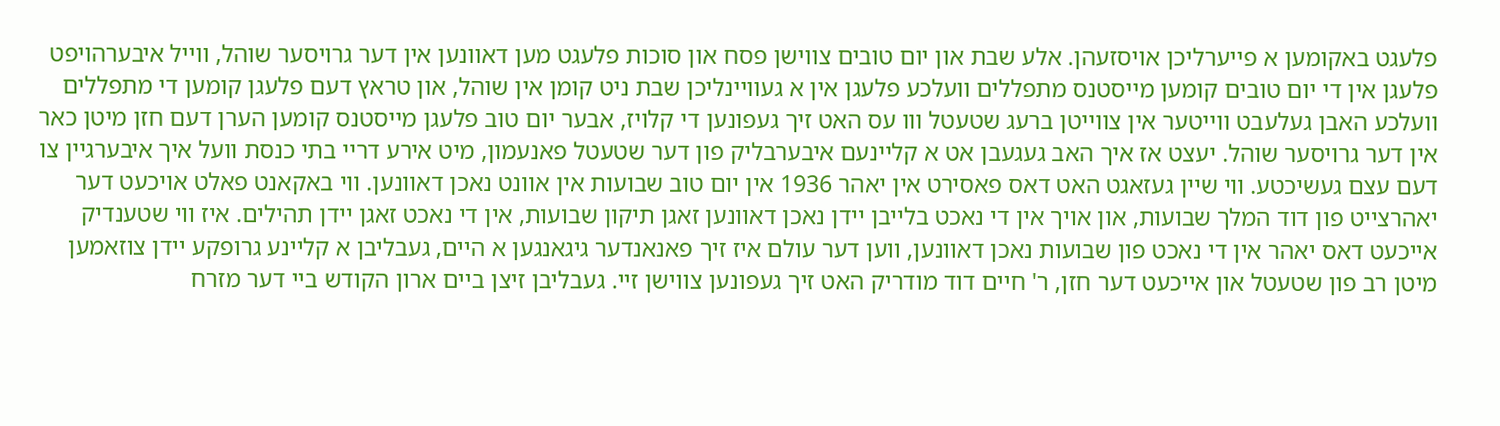פלעגט באקומען א פייערליכן אויסזעהן. אלע שבת און יום טובים צווישן פסח און סוכות פלעגט מען דאוונען אין דער גרויסער שוהל, ווייל איבערהויפט פלעגן אין די יום טובים קומען מייסטנס מתפללים וועלכע פלעגן אין א געוויינליכן שבת ניט קומן אין שוהל, און טראץ דעם פלעגן קומען די מתפללים וועלכע האבן געלעבט ווייטער אין צווייטן ברעג שטעטל ווו עס האט זיך געפונען די קלויז, אבער יום טוב פלעגן מייסטנס קומען הערן דעם חזן מיטן כאר אין דער גרויסער שוהל. יעצט אז איך האב געגעבן אט א קליינעם איבערבליק פון דער שטעטל פאנעמון, מיט אירע דריי בתי כנסת וועל איך איבערגיין צו דעם עצם געשיכטע. ווי שיין געזאגט האט דאס פאסירט אין יאהר 1936 אין יום טוב שבועות אין אוונט נאכן דאוונען. ווי באקאנט פאלט אויכעט דער יאהרצייט פון דוד המלך שבועות, און אויך אין די נאכט בלייבן יידן נאכן דאוונען זאגן תיקון שבועות, אין די נאכט זאגן יידן תהילים. איז ווי שטענדיק אייכעט דאס יאהר אין די נאכט פון שבועות נאכן דאוונען, ווען דער עולם איז זיך פאנאנדער גיגאנגען א היים, געבליבן א קליינע גרופקע יידן צוזאמען מיטן רב פון שטעטל און אייכעט דער חזן, ר' חיים דוד מודריק האט זיך געפונען צווישן זיי. געבליבן זיצן ביים ארון הקודש ביי דער מזרח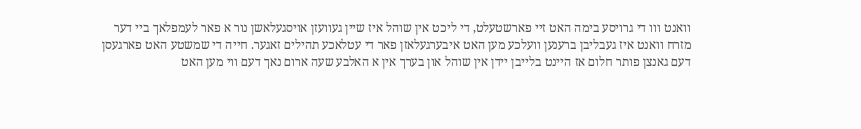וואנט ווו די גרויסע בימה האט זיי פארשטעלט, די ליכט אין שוהל איז שיין געוועזן אויסגעלאשן נור א פאר לעמפלאך ביי דער מזרח וואנט איז געבליבן ברענען וועלכע מען האט איבערגעלאזן פאר די עטלאכע תהילים זאגער. חייה די שמשטע האט פארגעסן דעם גאנצן פותר חלום אז היינט בלייבן יידן אין שוהל און בערך אין א האלבע שעה ארום נאך דעם ווי מען האט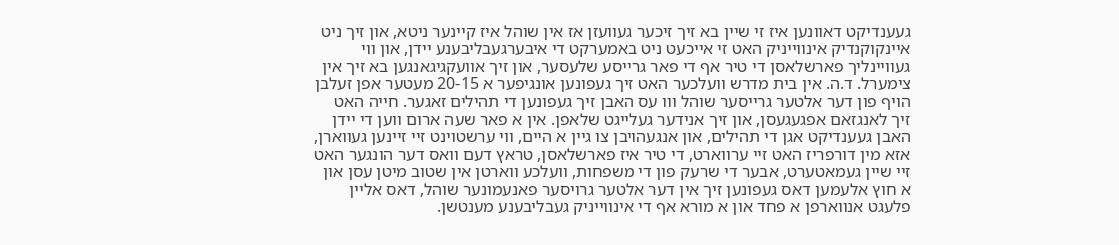געענדיקט דאוונען איז זי שיין בא זיך זיכער געוועזן אז אין שוהל איז קיינער ניטא, און זיך ניט איינקוקנדיק אינווייניק האט זי אייכעט ניט באמערקט די איבערגעבליבענע יידן, און ווי געוויינליך פארשלאסן די טיר אף די פאר גרייסע שלעסער, און זיך אוועקגיגאנגען בא זיך אין צימערל. ד.ה. אין בית מדרש וועלכער האט זיך געפונען אונגיפער א 20-15 מעטער אפן זעלבן הויף פון דער אלטער גרייסער שוהל ווו עס האבן זיך געפונען די תהילים זאגער. חייה האט זיך לאנגזאם אפגעגעסן, און זיך אנידער געלייגט שלאפן. אין א פאר שעה ארום ווען די יידן האבן געענדיקט אגן די תהילים, און אנגעהויבן צו גיין א היים, ווי ערשטוינט זיי זיינען געווארן, אזא מין דורפריז האט זיי ערווארט, די טיר איז פארשלאסן, טראץ דעם וואס דער הונגער האט זיי שיין געמאטערט, אבער די שרעק פון די משפחות, וועלכע ווארטן אין שטוב מיטן עסן און א חוץ אלעמען דאס געפונען זיך אין דער אלטער גרויסער פאנעמונער שוהל, דאס אליין פלעגט אנווארפן א פחד און א מורא אף די אינווייניק געבליבענע מענטשן.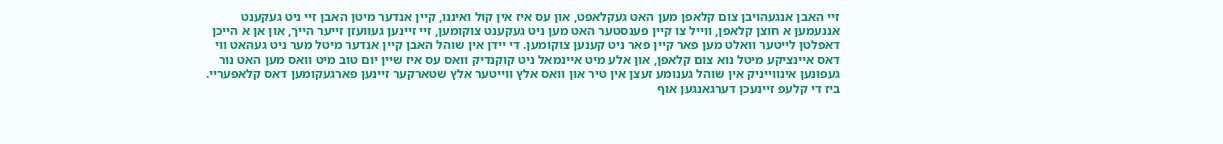זיי האבן אנגעהויבן צום קלאפן מען האט געקלאפט, און עס איז אין קול ואיננו, קיין אנדער מיטן האבן זיי ניט געקענט אננעמען א חוצן קלאפן, ווייל צו קיין פענסטער האט מען ניט געקענט צוקומען, זיי זיינען געוועזן זייער הייך, און אן א הייכן דאפלטן לייטער וואלט מען פאר קיין פאר ניט קענען צוקומען. די יידן אין שוהל האבן קיין אנדער מיטל מער ניט געהאט ווי דאס איינציקע מיטל נוא צום קלאפן, און אלע מיט איינמאל ניט קוקנדיק וואס עס איז שיין יום טוב מיט וואס מען האט נור געפונען אינווייניק אין שוהל גענומע זעצן אין טיר און וואס אלץ ווייטער אלץ שטארקער זיינען פארגעקומען דאס קלאפעריי. ביז די קלעפ זיינעכן דערגאנגען אוף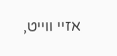אזיי ווייט,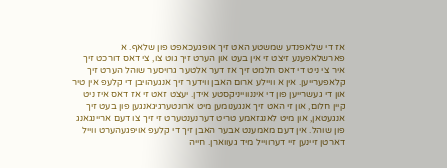אז די שלאפנדע שמשטע האט זיך אופגעכאפט פון שלאף. א פארשלאפענע זיצט זי אין בעט און הערט זיך גוט צו, צי דאס דורכט זיך איר צי ניט די דאס חלמט זיך אז דער אלטער גרויסער שוהל הערט זיך קלאפערייען. אין א וויילע ארום האבן ווידער זיך אנגעהויבן די קלעפ אין טיר און די געשרייען פון די איננווייניקסטע אידן. יעצט זאט זי אז דאס איז ניט קיין חלום, און זי האט זיך אנגענומען מיט ארונטערגיגאנגען פון בעט זיך אנגעטאן, און מיט לאנגזאמע טריט דערנענטערט זי זיך צו דעם אריינגאנג פון שוהל. אין דעם מאמענט אבער האבן זיך די קלעפ אויפגעהערט ווייל דארטן זיינען זיי דערווייל מיד געווארן. חייה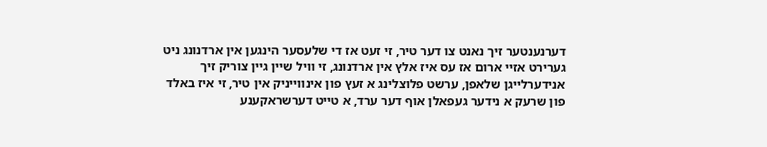דערנענטער זיך נאנט צו דער טיר, זי זעט אז די שלעסער הינגען אין ארדנונג ניט גערירט אזיי ארום אז עס איז אלץ אין ארדנונג, זי וויל שיין גיין צוריק זיך אנידערלייגן שלאפן, ערשט פלוצלינג א זעץ פון אינווייניק אין טיר, זי איז באלד פון שרעק א נידער געפאלן אוף דער ערד, א טייט דערשראקענע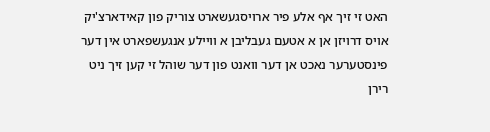האט זי זיך אף אלע פיר ארויסגעשארט צוריק פון קאידארצ'יק אויס דרויזן אן א אטעם געבליבן א וויילע אנגעשפארט אין דער פינסטערער נאכט אן דער וואנט פון דער שוהל זי קען זיך ניט רירן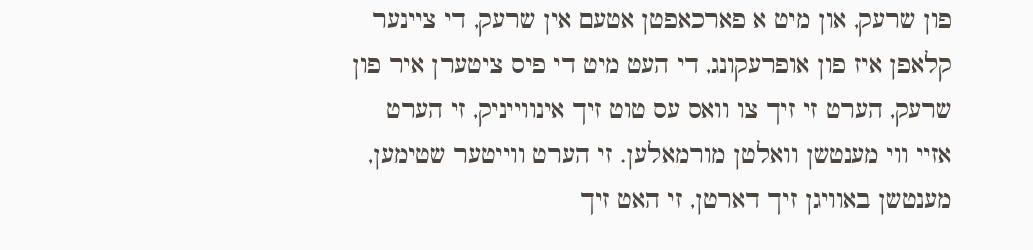פון שרעק, און מיט א פארכאפטן אטעם אין שרעק, די ציינער קלאפן איז פון אופרעקונג, די העט מיט די פיס ציטערן איר פון שרעק, הערט זי זיך צו וואס עס טוט זיך אינווייניק, זי הערט אזיי ווי מענטשן וואלטן מורמאלען. זי הערט ווייטער שטימען, מענטשן באוויגן זיך דארטן, זי האט זיך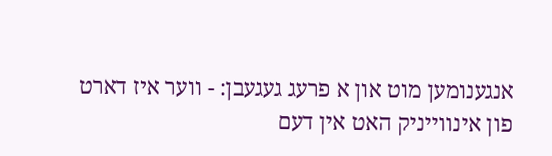אנגענומען מוט און א פרעג געגעבן: - ווער איז דארט פון אינווייניק האט אין דעם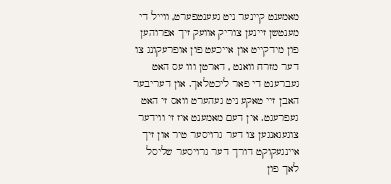מאמענט קיינער ניט געענטפערט, ווייל די מענטשן זיינען צוריק אוועק זיך אפרוהען פון מידקייט און אייכעט פון אופרעקונג צו דער מזרח וואנט , דארטן ווו עס האט געברענט די פאר ליכטלאך. און דעריבער האבן זיי טאקע ניט געהערט וואס זי האט געפרעגט. אין דעם מאמענט איז זי ווידער צוגעגאנגען צו דער גרויסער טיר און זיך איינגעקוקט דורך דער גרויסער שליסל לאך פון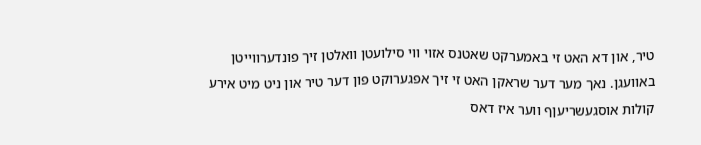טיר, און דא האט זי באמערקט שאטנס אזוי ווי סילועטן וואלטן זיך פונדערווייטן באוועגן. נאך מער דער שראקן האט זי זיך אפגערוקט פון דער טיר און ניט מיט אירע קולות אוסגעשריעןף ווער איז דאס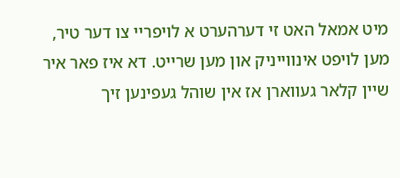מיט אמאל האט זי דערהערט א לויפריי צו דער טיר, מען לויפט אינווייניק און מען שרייט. דא איז פאר איר שיין קלאר געווארן אז אין שוהל געפינען זיך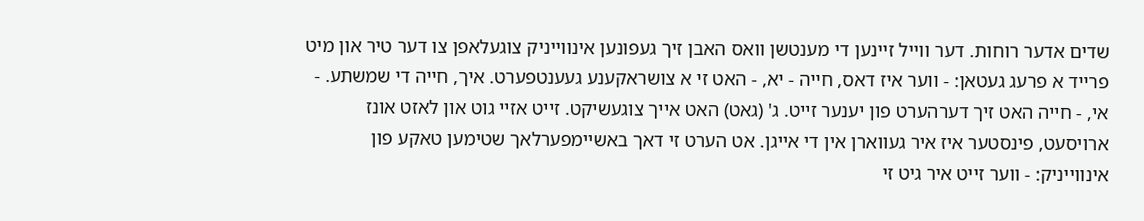שדים אדער רוחות. דער ווייל זיינען די מענטשן וואס האבן זיך געפונען אינווייניק צוגעלאפן צו דער טיר און מיט פרייד א פרעג געטאן: - ווער איז דאס, חייה - יא, - האט זי א צושראקענע געענטפערט. איך, חייה די שמשתע. - אי, - חייה האט זיך דערהערט פון יענער זייט. ג' (גאט) האט אייך צוגעשיקט. זייט אזיי גוט און לאזט אונז ארויסעט, פינסטער איז איר געווארן אין די אייגן. אט הערט זי דאך באשיימפערלאך שטימען טאקע פון אינווייניק: - ווער זייט איר גיט זי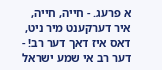א פרעג. - חייה, חייה, איר דערקענט מיר ניט, דאס איז דאך דער רב! - דער רב אי שמע ישראל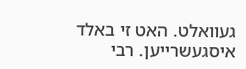געוואלט. האט זי באלד איסגעשרייען. רבי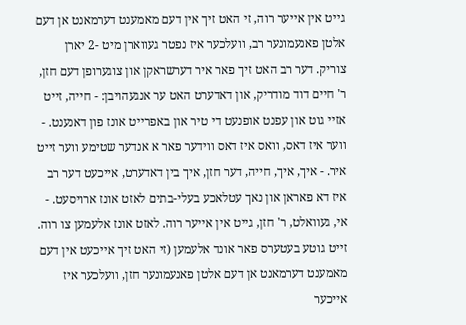גייט אין אייער רוה, זי האט זיך אין דעם מאמענט דערמאנט אן דעם אלטן פאנעמונער רב, וועלכער איז נפטר געווארן מיט -2 יארן צוריק. דער רב האט זיך פאר איר דערשראקן און צוגערופן דעם חזן, ר' חיים דוד מודריק, און דאדערט האט ער אנגעהויבן: - חייה, זייט אזיי גוט און עפנט אופנעט די טיר און באפרייט אונז פון דאנענט. - ווער איז דאס, וואס איז דאס ווידער פאר א אנדער שטימע ווער זייט איר. - איך, איך, חייה, דער חזן, איך בין דאדערט, אייכעט דער רב איז דא פאראן און נאך עטלאכע בעלי-בתים לאזט אונז ארויסעט. - אי, געוואלט, ר' חזן, גייט אין אייער רוה. לאזט אונז אלעמען צו רוה. זייט גוטע בעטערס פאר אונד אלעמען (זי האט זיך אייכעט אין דעם מאמענט דערמאנט אן דעם אלטן פאנעמונער חזן, וועלכער איז אייכער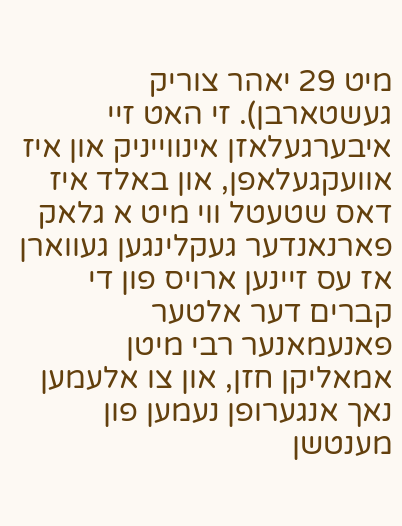מיט 29 יאהר צוריק געשטארבן). זי האט זיי איבערגעלאזן אינווייניק און איז אוועקגעלאפן, און באלד איז דאס שטעטל ווי מיט א גלאק פארנאנדער געקלינגען געווארן אז עס זיינען ארויס פון די קברים דער אלטער פאנעמאנער רבי מיטן אמאליקן חזן, און צו אלעמען נאך אנגערופן נעמען פון מענטשן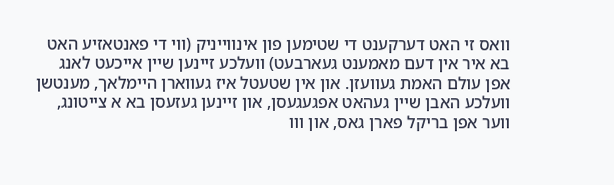וואס זי האט דערקענט די שטימען פון אינווייניק (ווי די פאנטאזיע האט בא איר אין דעם מאמענט געארבעט) וועלכע זיינען שיין אייכעט לאנג אפן עולם האמת געוועזן. און אין שטעטל איז געווארן היימלאך, מענטשן וועלכע האבן שיין געהאט אפגעגעסן, און זיינען געזעסן בא א צייטונג, ווער אפן בריקל פארן גאס, און ווו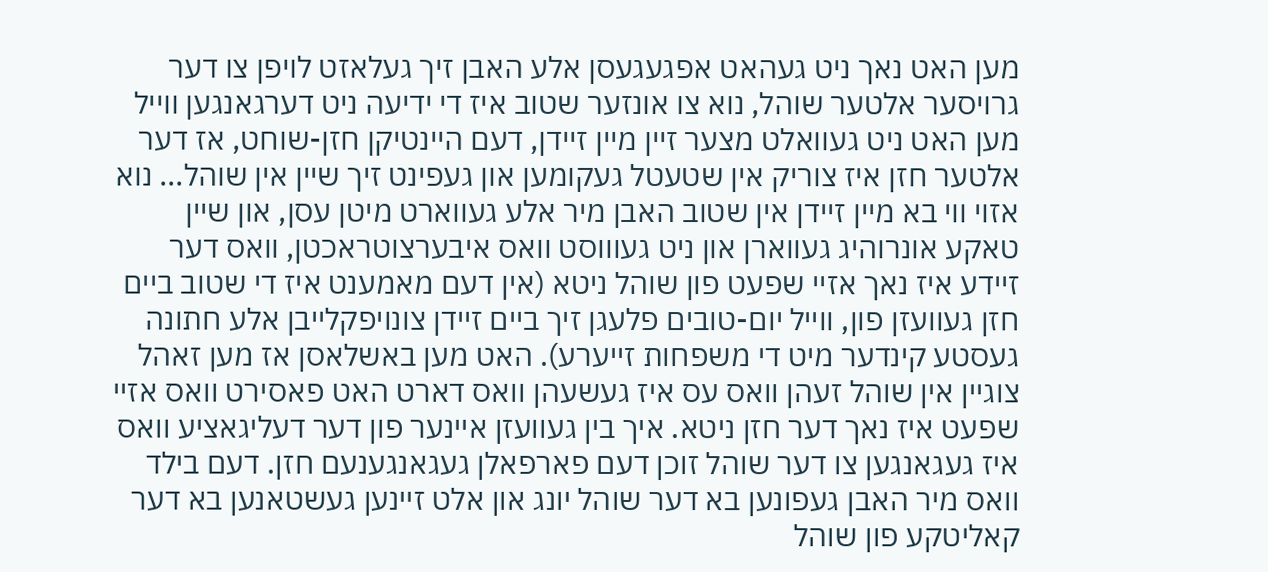מען האט נאך ניט געהאט אפגעגעסן אלע האבן זיך געלאזט לויפן צו דער גרויסער אלטער שוהל, נוא צו אונזער שטוב איז די ידיעה ניט דערגאנגען ווייל מען האט ניט געוואלט מצער זיין מיין זיידן, דעם היינטיקן חזן-שוחט, אז דער אלטער חזן איז צוריק אין שטעטל געקומען און געפינט זיך שיין אין שוהל... נוא אזוי ווי בא מיין זיידן אין שטוב האבן מיר אלע געווארט מיטן עסן, און שיין טאקע אונרוהיג געווארן און ניט געוווסט וואס איבערצוטראכטן, וואס דער זיידע איז נאך אזיי שפעט פון שוהל ניטא (אין דעם מאמענט איז די שטוב ביים חזן געוועזן פון, ווייל יום-טובים פלעגן זיך ביים זיידן צונויפקלייבן אלע חתונה געסטע קינדער מיט די משפחות זייערע). האט מען באשלאסן אז מען זאהל צוגיין אין שוהל זעהן וואס עס איז געשעהן וואס דארט האט פאסירט וואס אזיי שפעט איז נאך דער חזן ניטא. איך בין געוועזן איינער פון דער דעליגאציע וואס איז געגאנגען צו דער שוהל זוכן דעם פארפאלן געגאנגענעם חזן. דעם בילד וואס מיר האבן געפונען בא דער שוהל יונג און אלט זיינען געשטאנען בא דער קאליטקע פון שוהל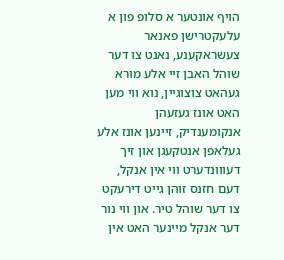הויף אונטער א סלופ פון א עלעקטרישן פאנאר צעשראקענע, נאנט צו דער שוהל האבן זיי אלע מורא געהאט צוצוגיין, נוא ווי מען האט אונז געזעהן אנקומענדיק, זיינען אונז אלע געלאפן אנטקעגן און זיך דעווונדערט ווי אין אנקל, דעם חזנס זוהן גייט דירעקט צו דער שוהל טיר. און ווי נור דער אנקל מיינער האט אין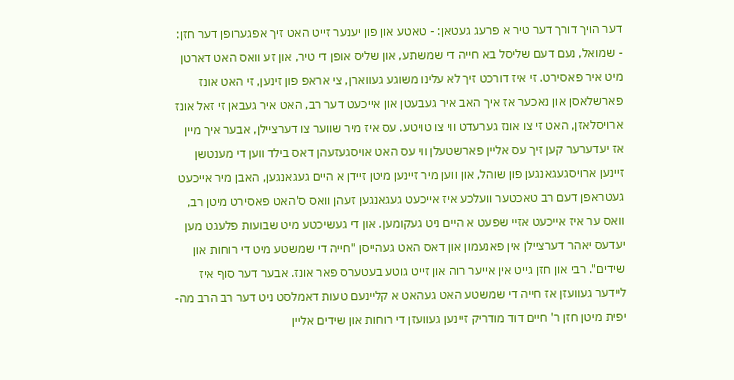דער הויך דורך דער טיר א פרעג געטאן: - טאטע און פון יענער זייט האט זיך אפגערופן דער חזן: - שמואל, נעם דעם שליסל בא חייה די שמשתע, און שליס אופן די טיר, און זע וואס האט דארטן מיט איר פאסירט. זי איז דורכט זיך לא עלינו משוגע געווארן, צי אראפ פון זינען, זי האט אונז פארשלאסן און נאכער אז איך האב איר געבעטן און אייכעט דער רב, האט איר געבאן זי זאל אונז ארויסלאזן, האט זי צו אונז גערעדט ווי צו טויטע. עס איז מיר שווער צו דערציילן, אבער איך מיין אז יעדערער קען זיך עס אליין פארשטעלן ווי עס האט אויסגעזעהן דאס בילד ווען די מענטשן זיינען ארויסגעגאנגען פון שוהל, און ווען מיר זיינען מיטן זיידן א היים געגאנגען, האבן מיר אייכעט געטראפן דעם רב טאכטער וועלכע איז אייכעט געגאנגען זעהן וואס ס'האט פאסירט מיטן רב, וואס ער איז אייכעט אזיי שפעט א היים ניט געקומען. און די געשיכטע מיט שבועות פלעגט מען יעדעס יאהר דערציילן אין פאנעמון און דאס האט געהייסן "חייה די שמשטע מיט די רוחות און שידים". רבי און חזן גייט אין אייער רוה און זייט גוטע בעטערס פאר אונז. אבער דער סוף איז ליידער געוועזן אז חייה די שמשטע האט געהאט א קליינעם טעות דאמלסט ניט דער רב הרב מה-יפית מיטן חזן ר' חיים דוד מודריק זיינען געוועזן די רוחות און שידים אליין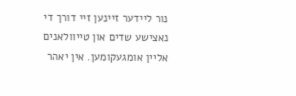נור ליידער זיינען זיי דורך די נאצישע שדים און טייוולאנים אליין אומגעקומען. אין יאהר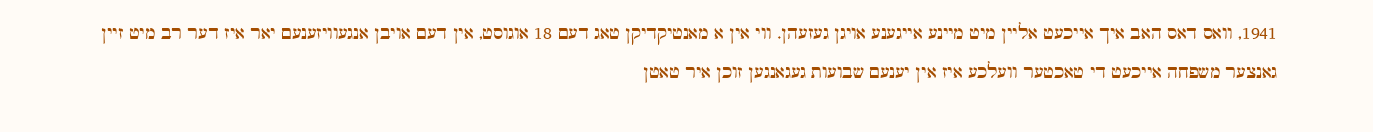1941, וואס דאס האב איך אייכעט אליין מיט מיינע אייגענע אויגן געזעהן. ווי אין א מאנטיקדיקן טאג דעם 18 אוגוסט, אין דעם אויבן אנגעוויזענעם יאר איז דער רב מיט זיין גאנצער משפחה אייכעט די טאכטער וועלכע איז אין יענעם שבועות געגאנגען זוכן איר טאטן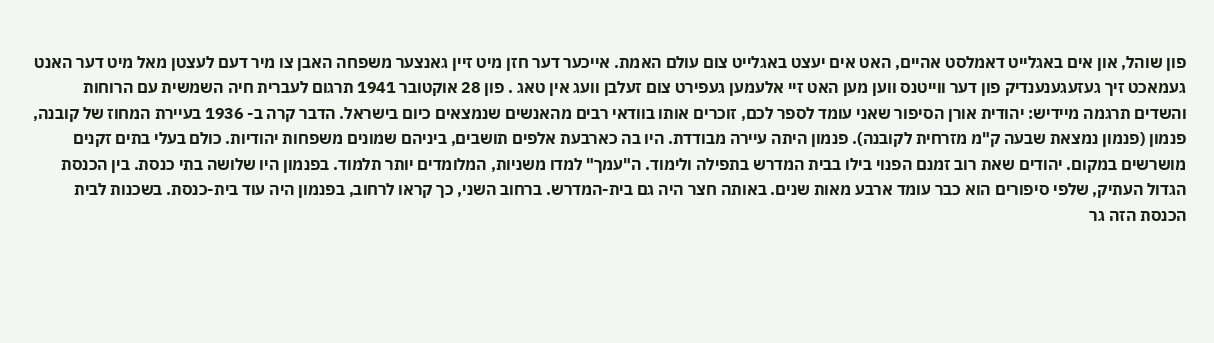פון שוהל, און אים באגלייט דאמלסט אהיים, האט אים יעצט באגלייט צום עולם האמת. אייכער דער חזן מיט זיין גאנצער משפחה האבן צו מיר דעם לעצטן מאל מיט דער האנט געמאכט זיך געזעגענענדיק פון דער ווייטנס ווען מען האט זיי אלעמען געפירט צום זעלבן וועג אין טאג . פון 28 אוקטובר 1941 תרגום לעברית חיה השמשית עם הרוחות והשדים תרגמה מיידיש: יהודית אורן הסיפור שאני עומד לספר לכם, זוכרים אותו בוודאי רבים מהאנשים שנמצאים כיום בישראל. הדבר קרה ב- 1936 בעיירת המחוז של קובנה, פנמון (פנמון נמצאת שבעה ק"מ מזרחית לקובנה). פנמון היתה עיירה מבודדת. היו בה כארבעת אלפים תושבים, ביניהם שמונים משפחות יהודיות. כולם בעלי בתים זקנים מושרשים במקום. יהודים שאת רוב זמנם הפנוי בילו בבית המדרש בתפילה ולימוד. ה"עמך" למדו משניות, המלומדים יותר תלמוד. בפנמון היו שלושה בתי כנסת. בין הכנסת הגדול העתיק, שלפי סיפורים הוא כבר עומד ארבע מאות שנים. באותה חצר היה גם בית-המדרש. ברחוב השני, כך קראו לרחוב, בפנמון היה עוד בית-כנסת. בשכנות לבית הכנסת הזה גר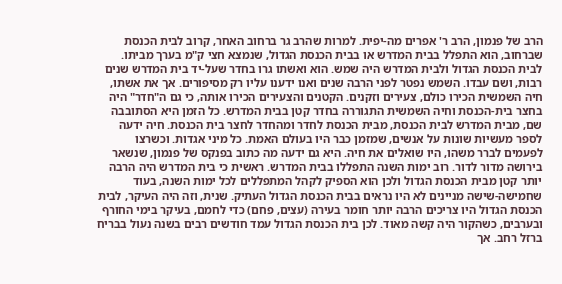הרב של פנמון, הרב ר' אפרים מה-יפית. למרות שהרב גר ברחוב האחר, קרוב לבית הכנסת שברחוב, הוא התפלל בבית המדרש או בבית הכנסת הגדול, שנמצא חצי ק"מ בערך מביתו. לבית הכנסת הגדול ולבית המדרש היה שמש. הוא ואשתו גרו בחדר שעל-יד בית המדרש שנים רבות, ושם עבדו. השמש נפטר לפני הרבה שנים ואנו ידענו עליו רק מסיפורים. אך את אשתו, חיה השמשית הכירו כולם, צעירים וזקנים. הקטנים והצעירים הכירו אותה, כי גם ה"חדר" היה בחצר בית-הכנסת וחיה השמשית התגוררה בחדר קטן בבית המדרש. כל הזמן היא הסתובבה שם, מבית המדרש לבית הכנסת, מבית הכנסת לחדר ומהחדר לחצר בית הכנסת. חיה ידעה לספר מעשיות שונות על אנשים, שמזמן כבר היו בעולם האמת. כל מיני אגדות. וכשרצו לפעמים לברר משהו, היו שואלים את חיה. היא גם ידעה מה כתוב בפנקס של פנמון, שנשאר בירושה מדור לדור. רוב ימות השנה התפללו בבית המדרש. ראשית כי בית המדרש היה הרבה יותר קטן מבית הכנסת הגדול ולכן הוא הספיק לקהל המתפללים לכל ימות השנה, בעוד שחמישה-שישה מניינים לא היו נראים בבית הכנסת הגדול העתיק. שנית, וזה היה העיקר, לבית הכנסת הגדול היו צריכים הרבה יותר חומר בעירה (עצים, פחם) כדי לחמם, בעיקר בימי החורף ובערבים, כשהקור היה קשה מאוד. לכן בית הכנסת הגדול עמד חודשים רבים בשנה נעול בבריח ברזל רחב. אך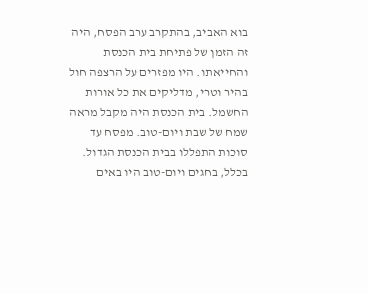בוא האביב, בהתקרב ערב הפסח, היה זה הזמן של פתיחת בית הכנסת והחייאתו. היו מפזרים על הרצפה חול בהיר וטרי, מדליקים את כל אורות החשמל. בית הכנסת היה מקבל מראה שמח של שבת ויום-טוב. מפסח עד סוכות התפללו בבית הכנסת הגדול. בכלל, בחגים ויום-טוב היו באים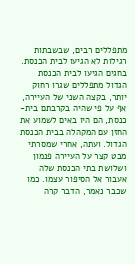מתפללים רבים, שבשבתות רגילות לא הגיעו לבית הכנסת. בחגים הגיעו לבית הכנסת הגדול מתפללים שגרו רחוק יותר, בקצה השני של העיירה, אף על פי שהיה בקרבתם בית-כנסת, הם היו באים לשמוע את החזן עם המקהלה בבית הכנסת הגדול. ועתה, אחרי שמסרתי מבט קצר על העיירה פנמון ושלושת בתי הכנסת שלה אעבור אל הסיפור עצמו. כמו שכבר נאמר, הדבר קרה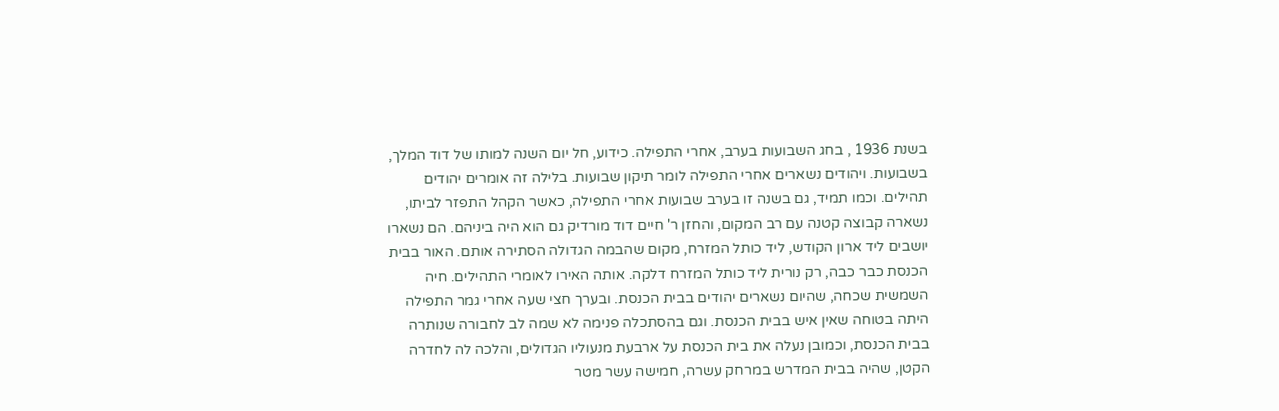בשנת 1936 , בחג השבועות בערב, אחרי התפילה. כידוע, חל יום השנה למותו של דוד המלך, בשבועות. ויהודים נשארים אחרי התפילה לומר תיקון שבועות. בלילה זה אומרים יהודים תהילים. וכמו תמיד, גם בשנה זו בערב שבועות אחרי התפילה, כאשר הקהל התפזר לביתו, נשארה קבוצה קטנה עם רב המקום, והחזן ר' חיים דוד מורדיק גם הוא היה ביניהם. הם נשארו יושבים ליד ארון הקודש, ליד כותל המזרח, מקום שהבמה הגדולה הסתירה אותם. האור בבית הכנסת כבר כבה, רק נורית ליד כותל המזרח דלקה. אותה האירו לאומרי התהילים. חיה השמשית שכחה, שהיום נשארים יהודים בבית הכנסת. ובערך חצי שעה אחרי גמר התפילה היתה בטוחה שאין איש בבית הכנסת. וגם בהסתכלה פנימה לא שמה לב לחבורה שנותרה בבית הכנסת, וכמובן נעלה את בית הכנסת על ארבעת מנעוליו הגדולים, והלכה לה לחדרה הקטן, שהיה בבית המדרש במרחק עשרה, חמישה עשר מטר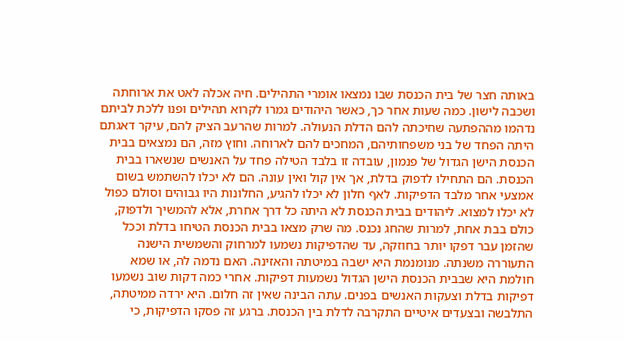באותה חצר של בית הכנסת שבו נמצאו אומרי התהילים. חיה אכלה לאט את ארוחתה ושכבה לישון. כמה שעות אחר כך, כאשר היהודים גמרו לקרוא תהילים ופנו ללכת לביתם נדהמו מההפתעה שחיכתה להם הדלת הנעולה. למרות שהרעב הציק להם, עיקר דאגתם היתה הפחד של בני משפחותיהם, המחכים להם לארוחה. וחוץ מזה, הם נמצאים בבית הכנסת הישן הגדול של פנמון, עובדה זו בלבד הטילה פחד על האנשים שנשארו בבית הכנסת. הם התחילו לדפוק בדלת, אך אין קול ואין עונה. הם לא יכלו להשתמש בשום אמצעי אחר מלבד הדפיקות. לאף חלון לא יכלו להגיע, החלונות היו גבוהים וסולם כפול לא יכלו למצוא. ליהודים בבית הכנסת לא היתה כל דרך אחרת, אלא להמשיך ולדפוק, כולם בבת אחת, למרות שהחג נכנס. מה שרק מצאו בבית הכנסת הטיחו בדלת וככל שהזמן עבר דפקו יותר בחוזקה, עד שהדפיקות נשמעו למרחוק והשמשית הישנה התעוררה משנתה. מנומנמת היא ישבה במיטתה והאזינה. האם נדמה לה, או שמא חולמת היא שבבית הכנסת הישן הגדול נשמעות דפיקות. אחרי כמה דקות שוב נשמעו דפיקות בדלת וצעקות האנשים בפנים. עתה הבינה שאין זה חלום. היא ירדה ממיטתה, התלבשה ובצעדים איטיים התקרבה לדלת בין הכנסת. ברגע זה פסקו הדפיקות, כי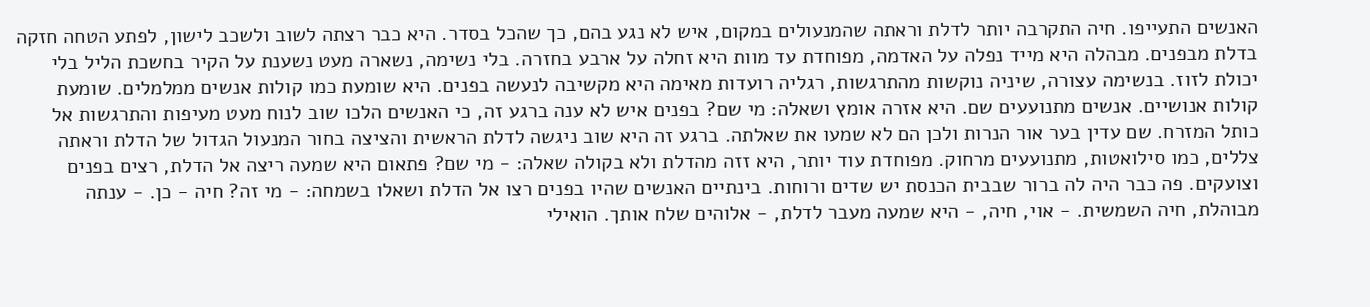האנשים התעייפו. חיה התקרבה יותר לדלת וראתה שהמנעולים במקום, איש לא נגע בהם, כך שהכל בסדר. היא כבר רצתה לשוב ולשכב לישון, לפתע הטחה חזקה בדלת מבפנים. מבהלה היא מייד נפלה על האדמה, מפוחדת עד מוות היא זחלה על ארבע בחזרה. בלי נשימה, נשארה מעט נשענת על הקיר בחשכת הליל בלי יכולת לזוז. בנשימה עצורה, שיניה נוקשות מהתרגשות, רגליה רועדות מאימה היא מקשיבה לנעשה בפנים. היא שומעת כמו קולות אנשים ממלמלים. שומעת קולות אנושיים. אנשים מתנועעים שם. היא אזרה אומץ ושאלה: מי שם? בפנים איש לא ענה ברגע זה, כי האנשים הלכו שוב לנוח מעט מעיפות והתרגשות אל כותל המזרח. שם עדין בער אור הנרות ולכן הם לא שמעו את שאלתה. ברגע זה היא שוב ניגשה לדלת הראשית והציצה בחור המנעול הגדול של הדלת וראתה צללים, כמו סילואטות, מתנועעים מרחוק. מפוחדת עוד יותר, היא זזה מהדלת ולא בקולה שאלה: - מי שם? פתאום היא שמעה ריצה אל הדלת, רצים בפנים וצועקים. פה כבר היה לה ברור שבבית הכנסת יש שדים ורוחות. בינתיים האנשים שהיו בפנים רצו אל הדלת ושאלו בשמחה: - מי זה? חיה - כן. - ענתה מבוהלת, חיה השמשית. - אוי, חיה, - היא שמעה מעבר לדלת, - אלוהים שלח אותך. הואילי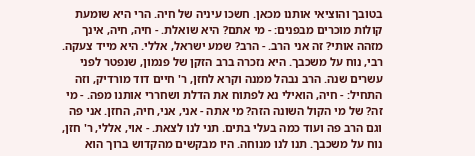בטובך והוציאי אותנו מכאן. חשכו עיניה של חיה. הרי היא שומעת קולות מוכרים מבפנים: - מי אתם? היא שואלת. - חיה, חיה, אינך מזהה אותי? זה אני הרב. - הרב? שמע ישראל, אללי. היא מייד צעקה. רבי, נוח על משכבך. היא נזכרה ברב הזקן של פנמון, שנפטר לפני עשרים שנה. הרב נבהל ממנה וקרא לחזן, ר' חיים דוד מורדיק, וזה התחיל: - חיה, הואילי נא לפתוח את הדלת ושחררי אותנו מפה. - מי זה? של מי הקול השונה הזה? מי אתה - אני, אני, חיה, החזן. אני פה וגם הרב פה ועוד כמה בעלי בתים. תני לנו לצאת. - אוי, אללי, ר' חזן, נוח על משכבך. תנו לנו מנוחה. היו מבקשים מהקדוש ברוך הוא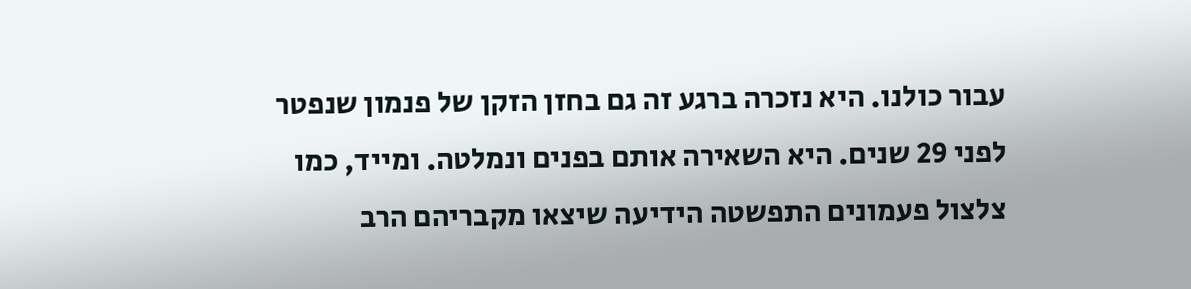עבור כולנו. היא נזכרה ברגע זה גם בחזן הזקן של פנמון שנפטר לפני 29 שנים. היא השאירה אותם בפנים ונמלטה. ומייד, כמו צלצול פעמונים התפשטה הידיעה שיצאו מקבריהם הרב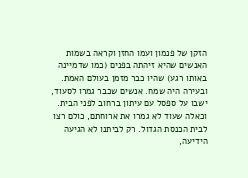הזקן של פנמון ועמו החזן וקראה בשמות האנשים שהיא זיהתה בפנים (כמו שדמיינה באותו רגע) שהיו כבר מזמן בעולם האמת. ובעירה היה שמח. אנשים שכבר גמרו לסעוד, ישבו על ספסל עם עיתון ברחוב לפני הבית. וכאלה שעוד לא גמרו את ארוחתם, כולם רצו לבית הכנסת הגדול. רק לביתנו לא הגיעה הידיעה,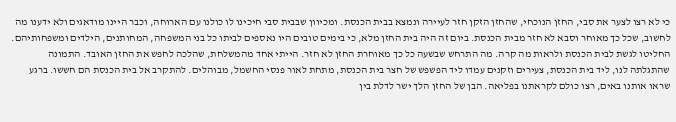כי לא רצו לצער את סבי, החזן הנוכחי, שהחזן הזקן חזר לעיירה ונמצא בבית הכנסת. ומכיוון שבבית סבי חיכינו לו כולנו עם הארוחה, וכבר היינו מודאגים ולא ידענו מה לחשוב, שכל כך מאוחר וסבא לא חזר מבית הכנסת. ביום זה היה בית החזן מלא, כי בימים טובים היו נאספים לביתו כל בני המשפחה, המחותנים, הילדים ומשפחותיהם. החליטו לגשת לבית הכנסת ולראות מה קרה. מה התרחש שבשעה כל כך מאוחרת החזן לא חזר. הייתי אחד מהמשלחת, שהלכה לחפש את החזן האובד. התמונה שהתגלתה לנו, ליד בית הכנסת, צעירים וזקנים עמדו ליד הפשפש של חצר בית הכנסת, מתחת לאור פנסי החשמל, מבוהלים. להתקרב אל בית הכנסת הם חששו. ברגע שראו אותנו באים, רצו כולם לקראתנו בפליאה. הבן של החזן הלך ישר לדלת בין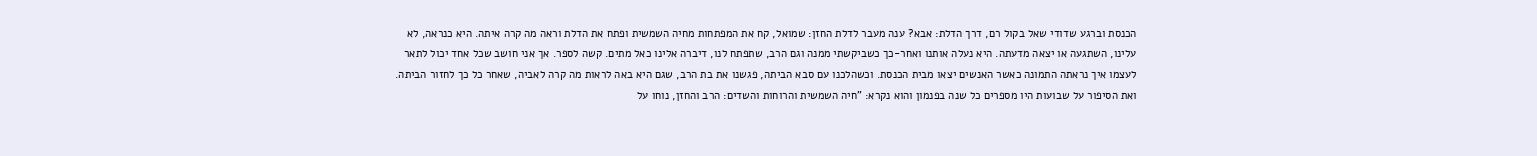הכנסת וברגע שדודי שאל בקול רם, דרך הדלת: אבא? ענה מעבר לדלת החזן: שמואל, קח את המפתחות מחיה השמשית ופתח את הדלת וראה מה קרה איתה. היא כנראה, לא עלינו, השתגעה או יצאה מדעתה. היא נעלה אותנו ואחר-כך כשביקשתי ממנה וגם הרב, שתפתח לנו, דיברה אלינו כאל מתים. קשה לספר. אך אני חושב שכל אחד יכול לתאר לעצמו איך נראתה התמונה כאשר האנשים יצאו מבית הכנסת. וכשהלכנו עם סבא הביתה, פגשנו את בת הרב, שגם היא באה לראות מה קרה לאביה, שאחר כל כך לחזור הביתה. ואת הסיפור על שבועות היו מספרים כל שנה בפנמון והוא נקרא: "חיה השמשית והרוחות והשדים: הרב והחזן, נוחו על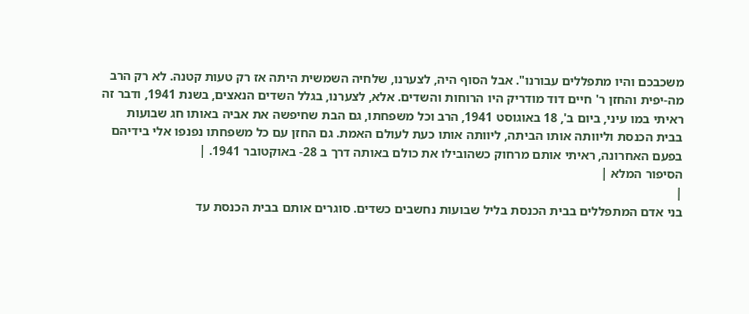משכבכם והיו מתפללים עבורנו". אבל הסוף היה, לצערנו, שלחיה השמשית היתה אז רק טעות קטנה. לא רק הרב מה-יפית והחזן ר' חיים דוד מודריק היו הרוחות והשדים. אלא, לצערנו, בגלל השדים הנאצים, בשנת 1941, ודבר זה ראיתי במו עיני, ביום ב', 18 באוגוסט 1941, הרב וכל משפחתו, גם הבת שחיפשה את אביה באותו חג שבועות בבית הכנסת וליוותה אותו הביתה, ליוותה אותו כעת לעולם האמת. גם החזן עם כל משפחתו נפנפו אלי בידיהם בפעם האחרונה, ראיתי אותם מרחוק כשהובילו את כולם באותה דרך ב 28- באוקטובר 1941. |
הסיפור המלא |
|
בני אדם המתפללים בבית הכנסת בליל שבועות נחשבים כשדים. סוגרים אותם בבית הכנסת עד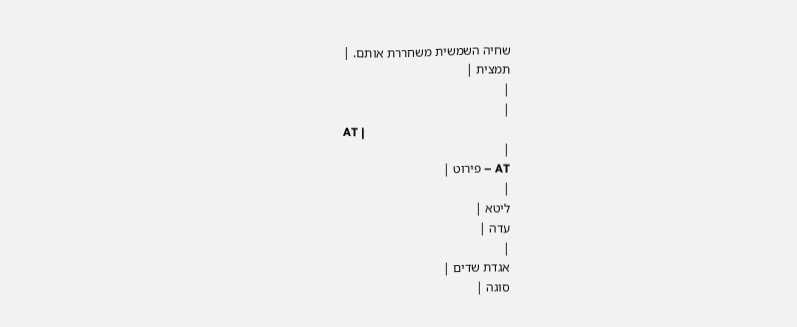שחיה השמשית משחררת אותם. |
תמצית |
|
|
AT |
|
AT – פירוט |
|
ליטא |
עדה |
|
אגדת שדים |
סוגה |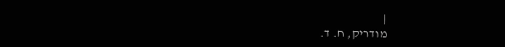|
מודריק, ח. ד.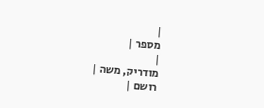|
מספר |
|
מודריק, משה |
רושם |